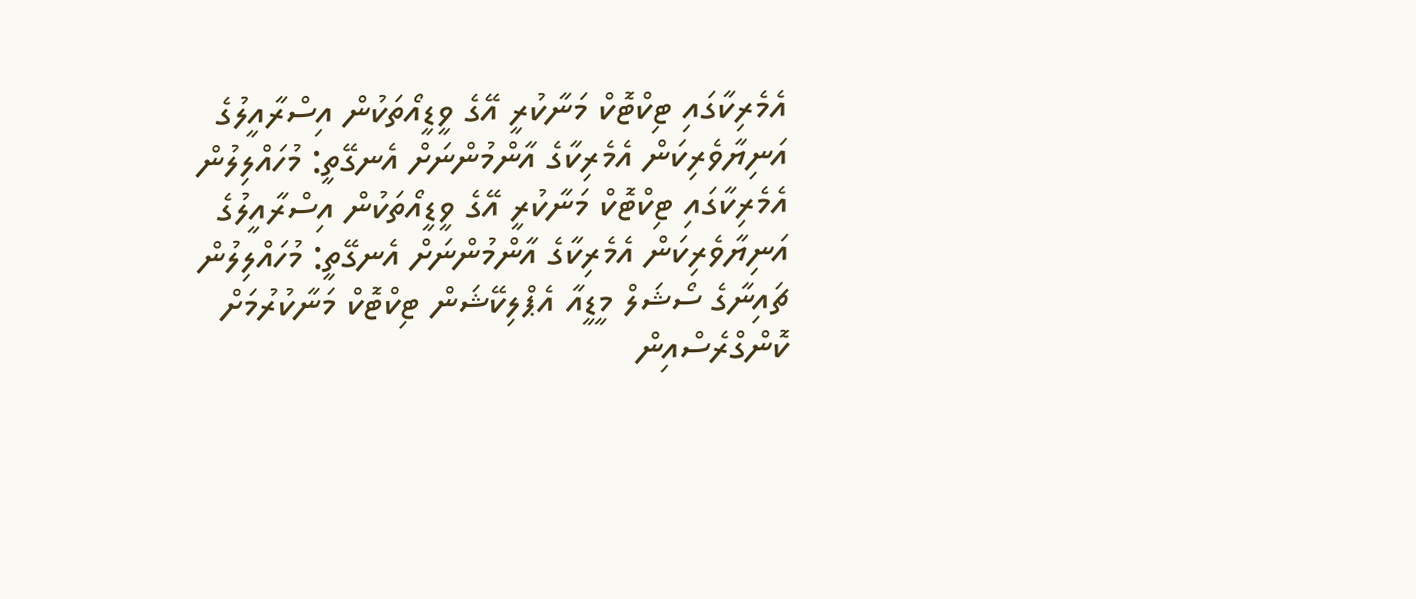އެމެރިކާގައި ޓިކްޓޮކް މަނާކުރީ އޭގެ ވީޑީއޯތަކުން އިސްރާއީލުގެ އަނިޔާވެރިކަން އެމެރިކާގެ އާންމުންނަށް އެނގޭތީ: މުހައްލިލުން
އެމެރިކާގައި ޓިކްޓޮކް މަނާކުރީ އޭގެ ވީޑީއޯތަކުން އިސްރާއީލުގެ އަނިޔާވެރިކަން އެމެރިކާގެ އާންމުންނަށް އެނގޭތީ: މުހައްލިލުން
ޗައިނާގެ ސޯޝަލް މީޑީއާ އެޕްލިކޭޝަން ޓިކްޓޮކް މަނާކުރުމަށް ކޮންގްރެސްއިން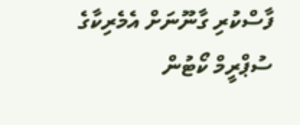ފާސްކުރި ގާނޫނަށް އެމެރިކާގެ ސުޕްރީމް ކޯޓުން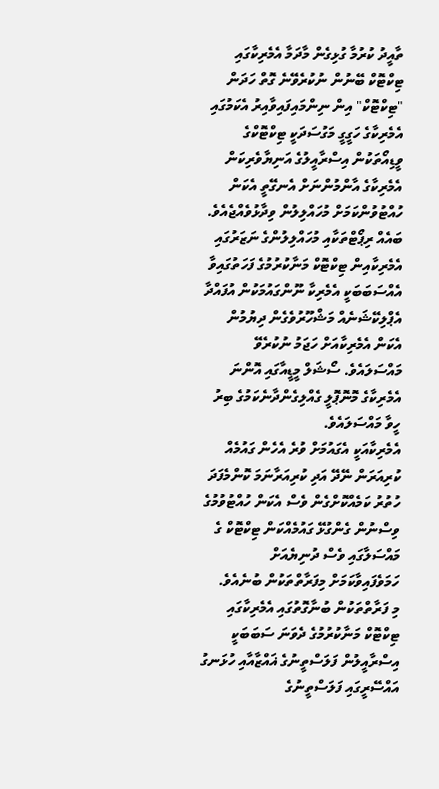ތާއީދު ކުރުމާ ގުޅިގެން މާދަމާ އެމެރިކާގައި ޓިކްޓޮކް ބޭނުން ނުކުރެވޭނެ ގޮތް ހަދަން "ޓިކްޓޮކް" އިން ނިންމައިފައިވާއިރު އެކަމުގައި އެމެރިކާގެ ހަގީގީ މަގުސަދަކީ ޓިކްޓޮކްގެ ވީޑިއޯތަކުން އިސްރާއީލުގެ އަނިޔާވެރިކަން އެމެރިކާގެ އާންމުންނަށް އެނގޭތީ އެކަން ހުއްޓުވުންކަމަށް މުހައްލިލުން ވިދާޅުވެއްޖެއެވެ.
ބައެއް ރިޕޯޓްތަކާއި މުހައްލިލުންގެ ނަޒަރުގައި އެމެރިކާއިން ޓިކްޓޮކް މަނާކުރުމުގެ ފަހަތުގައިވާ އެއްސަބަބަކީ އެމެރިކާ ނޫންގައުމަކުން އުފައްދާ އެޕްލިކޭޝަނެއް މަޝްހޫރުވެގެން ދިޔުމުން އެކަން އެމެރިކާއަށް ހަޖަމު ނުކުރެވޭ މައްސަލައެވެ. ސޯޝަލް މީޑީއާގައި އޮންނަ އެމެރިކާގެ މޮނޮޕޮލީ ގެއްލިގެންދާނެކަމުގެ ބިރު ހީވާ މައްސަލައެވެ.
އެމެރިކާއަކީ އެގައުމަށް ވުރެ އެހެން ގައުމެއް ކުރިއަރަން ނޭދޭ އަދި ކުރިއަރާނަމަ ކޮންމެފަދަ ހުތުރު ކަމެއްކޮށްގެން ވެސް އެކަން ހުއްޓުވުމުގެ ވިސްނުން ގެންގުޅޭ ގައުމެއްކަން ޓިކްޓޮކް ގެ މައްސަލާގައި ވެސް ދުނިޔެއަށް ހަމަވެފައިވާކަމަށް މިފަރާތްތަކުން ބުނެއެވެ.
މި ފަރާތްތަކުން ބުނާގޮތުގައި އެމެރިކާގައި ޓިކްޓޮކް މަނާކުރުމުގެ ދެވަނަ ސަބަބަކީ އިސްރާއީލުން ފަލަސްތީނުގެ ޣައްޒާއާއި ހުޅަނގު އައްސޭރީގައި ފަލަސްތީނުގެ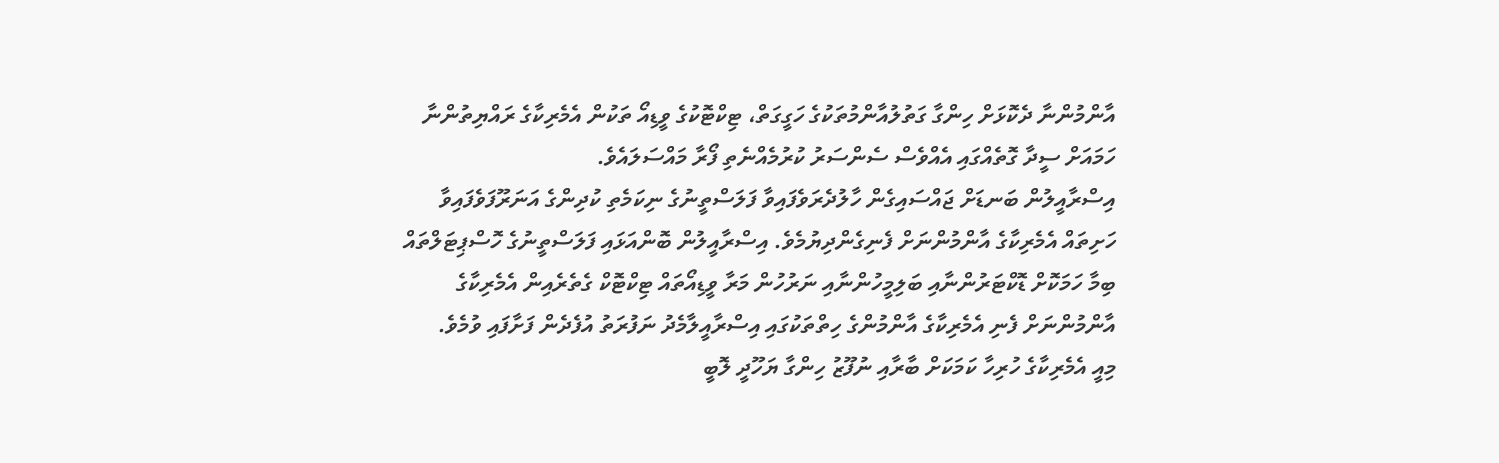އާންމުންނާ ދެކޮޅަށް ހިންގާ ގަތުލުއާންމުތަކުގެ ހަގީގަތް، ޓިކްޓޮކުގެ ވީޑިއޯ ތަކުން އެމެރިކާގެ ރައްޔިތުންނާ ހަމައަށް ސީދާ ގޮތެއްގައި އެއްވެސް ސެންސަރު ކުރުމެއްނެތި ފޯރާ މައްސަލައެވެ.
އިސްރާއީލުން ބަނޑަށް ޖައްސައިގެން ހާލުދެރަވެފައިވާ ފަލަސްތީނުގެ ނިކަމެތި ކުދިންގެ އަނަރޫފަވެފައިވާ ހަށިތައް އެމެރިކާގެ އާންމުންނަށް ފެނިގެންދިޔުމެވެ. އިސްރާއީލުން ބޮންއަޅައި ފަލަސްތީނުގެ ހޮސްޕިޓަލްތައް ބިމާ ހަމަކޮށް ޑޮކްޓަރުންނާއި ބަލިމީހުންނާއި ނަރުހުން މަރާ ވީޑިއޯތައް ޓިކްޓޮކް ގެތެރެއިން އެމެރިކާގެ އާންމުންނަށް ފެނި އެމެރިކާގެ އާންމުންގެ ހިތްތަކުގައި އިސްރާއީލާމެދު ނަފުރަތު އުފެދެން ފަށާފައި ވުމެވެ.
މިއީ އެމެރިކާގެ ހުރިހާ ކަމަކަށް ބާރާއި ނުފޫޒު ހިންގާ ޔަހޫދީ ލޮބީ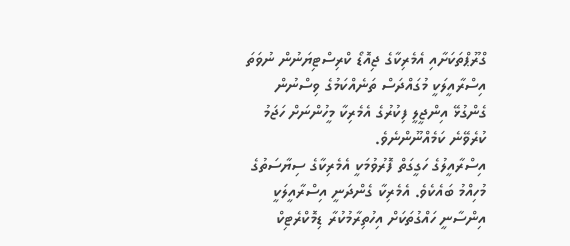ގްރޫޕްތަކަށާއި އެމެރިކާގެ ޖިއޮޑޯ ކްރިސްޓިޔަނުން ނުވަތަ އިސްރާއީލަކީ މުގައްދަސް ތަނެއްކަމުގެ ވިސްނުން ގެންގުޅޭ އިންޖީލީ ފިކުރުގެ އެމެރިކާ މީހުންނަށް ހަޖަމު ކުރެވޭނެ ކަމެއްނޫންނެވެ.
އިސްރާއީލުގެ ހަގީގަތް ފޮރުވުމަކީ އެމެރިކާގެ ސިޔާސަތުގެ މުހިއްމު ބައެކެވެ. އެމެރިކާ ގެންދަނީ އިސްރާއީލަކީ އިންސާނީ ހައްގުތަކަށް އިހުތިރާމުކުރާ ޑިމޮކްރެޓިކް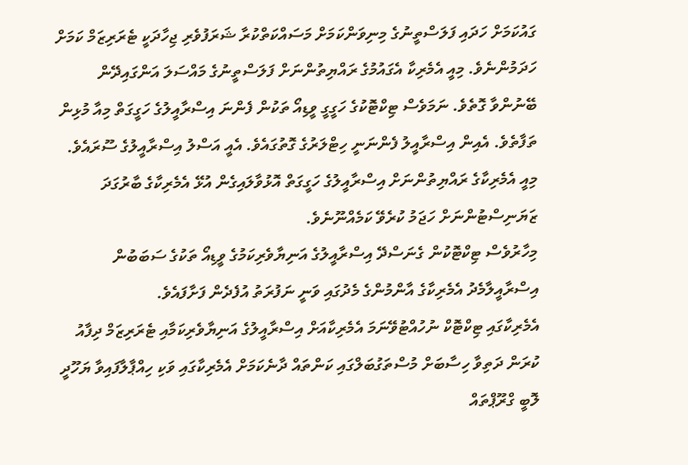ގައުކަމަށް ހަދައި ފަލަސްތީނުގެ މިނިވަންކަމަށް މަސައްކަތްކުރާ ޝަރަފުވެރި ޖިހާދަކީ ޓެރަރިޒަމް ކަމަށް ހަދަމުންނެވެ. މިއީ އެމެރިކާ އެގައުމުގެ ރައްޔިތުންނަށް ފަލަސްތީނުގެ މައްސަލަ އަންގައިދޭން ބޭނުންވާ ގޮތެވެ. ނަމަވެސް ޓިކްޓޮކުގެ ހަގީގީ ވީޑިއޯ ތަކުން ފެންނަ އިސްރާއީލުގެ ހަގީގަތް މިއާ މުޅިން ތަފާތެވެ. އެއިން އިސްރާއީލު ފެންނަނީ ހިޓްލަރުގެ ގޮތުގައެވެ. އެއީ އަސްލު އިސްރާއީލުގެ ސޫރައެވެ. މިއީ އެމެރިކާގެ ރައްޔިތުންނަށް އިސްރާއީލުގެ ހަގީގަތް އޮޅުވާލައިގެން އުޅޭ އެމެރިކާގެ ބާރުގަދަ ޒަޔަނިސްޓުންނަށް ހަޖަމު ކުރެވޭ ކަމެއްނޫނެވެ.
މިހާރުވެސް ޓިކްޓޮކުން ގެނަސްދޭ އިސްރާއީލުގެ އަނިޔާވެރިކަމުގެ ވީޑިއޯ ތަކުގެ ސަބަބުން އިސްރާއީލާމެދު އެމެރިކާގެ އާންމުންގެ މެދުގައި ވަނީ ނަފުރަތު އުފެދެން ފަށާފައެވެ.
އެމެރިކާގައި ޓިކްޓޮކް ނުހުއްޓުވޭނަމަ އެމެރިކާއަށް އިސްރާއީލުގެ އަނިޔާވެރިކަމާއި ޓެރަރިޒަމް ދިފާއު ކުރަން ދަތިވާ ހިސާބަށް މުސްތަގުބަލްގައި ކަންތައް ދާނެކަމަށް އެމެރިކާގައި ވަކި ހިއްޕާލާފައިވާ ޔަހޫދީ ލޮބީ ގްރޫޕްތައް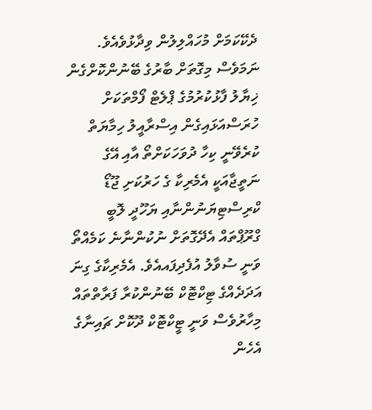ދެކޭކަމަށް މުހައްލިލުން ވިދާޅުވެއެވެ.
ނަމަވެސް މިގޮތަށް ބާރުގެ ބޭނުންކޮށްގެން ޚިޔާލު ފާޅުކުރުމުގެ ޕްލެޓް ފޯމްތަކަށް ހުރަސްއަޅައިގެން އިސްރާއީލު ހިމާޔަތް ކުރެވޭނީ ކިހާ ދުވަހަކަށްތޯ އާއި އޭގެ ނަތީޖާއަކީ އެމެރިކާ ގެ ހަރުކަށި ޖޫޑޯ ކްރިސްޓިޔަނުންނާއި ޔަހޫދީ ލޮބީ ގްރޫޕްތައް އެދޭގޮތަށް ނުކުންނާނެ ކަމެއްތޯ ވަނީ ސުވާލު އުފެދިފައއެވެ. އެމެރިކާގެ ގިނަ އަދަދެއްގެ ޓިކްޓޮކް ބޭނުންކުރާ ފަރާތްތައް މިހާރުވެސް ވަނީ ޓީކްޓޮކް ދޫކޮށް ޗައިނާގެ އެހެން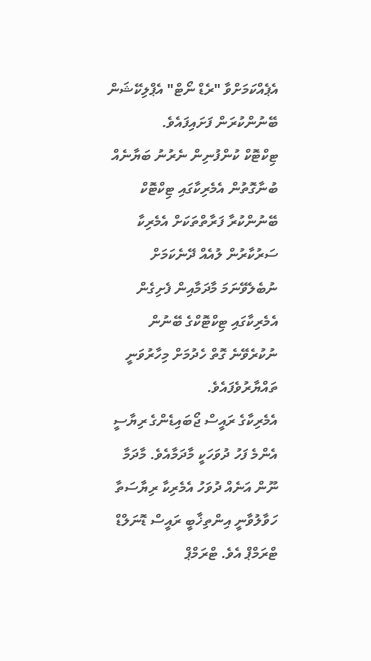އެޕެއްކަމަށްވާ "ރެޑް ނޯޓް" އެޕްލިކޭޝަން ބޭނުންކުރަން ފަށައިފައެވެ.
ޓިކްޓޮކް ކުންފުނިން ނެރުނު ބަޔާނެއް ބުނާގޮތުން އެމެރިކާގައި ޓިކްޓޮކް ބޭނުންކުރާ ފަރާތްތަކަށް އެމެރިކާ ސަރުކާރުން ލުއެއް ދޭނެކަމަށް ނުބެލެވޭނަމަ މާދަމާއިން ފެށިގެން އެމެރިކާގައި ޓިކްޓޮކްގެ ބޭނުން ނުކުރެވޭނެ ގޮތް ހެދުމަށް މިހާރުވަނީ ތައްޔާރުވެފައެވެ.
އެމެރިކާގެ ރައީސް ޖޯބައިޑެންގެ ރިޔާސީ އެންމެ ފަހު ދުވަހަކީ މާދަމާއެވެ. މާދަމާ ނޫން އަނެއް ދުވަހު އެމެރިކާ ރިޔާސަތާ ހަވާލުވާނީ އިންތިޚާބީ ރައީސް ޑޮނަލްޑް ޓްރަމްޕް އެވެ. ޓްރަމްޕް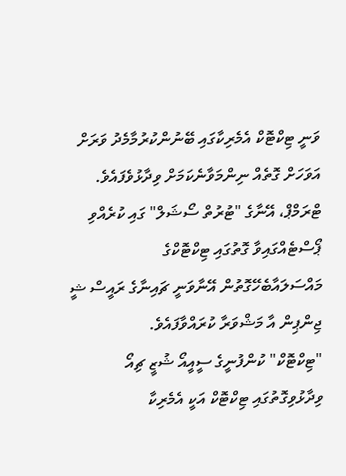ވަނީ ޓިކްޓޮކް އެމެރިކާގައި ބޭނުންކުރުމާމެދު ވަރަށް އަވަހަށް ގޮތެއް ނިންމަވާނެކަމަށް ވިދާޅުވެފައެވެ.
ޓްރަމްޕް، އޭނާގެ "ޓުރުތް ސޯޝަލް" ގައި ކުރެއްވި ޕޯސްޓެއްގައިވާ ގޮތުގައި ޓިކްޓޮކްގެ މައްސަލައާބެހޭގޮތުން އޭނާވަނީ ޗައިނާގެ ރައީސް ޝީ ޖިންޕިން އާ މަޝްވަރާ ކުރައްވާފައެވެ.
"ޓިކްޓޮކް" ކުންފުނީގެ ސީއީއޯ ޝުޒީ ޗިއޯ ވިދާޅުވިގޮތުގައި ޓިކްޓޮކް އަކީ އެމެރިކާ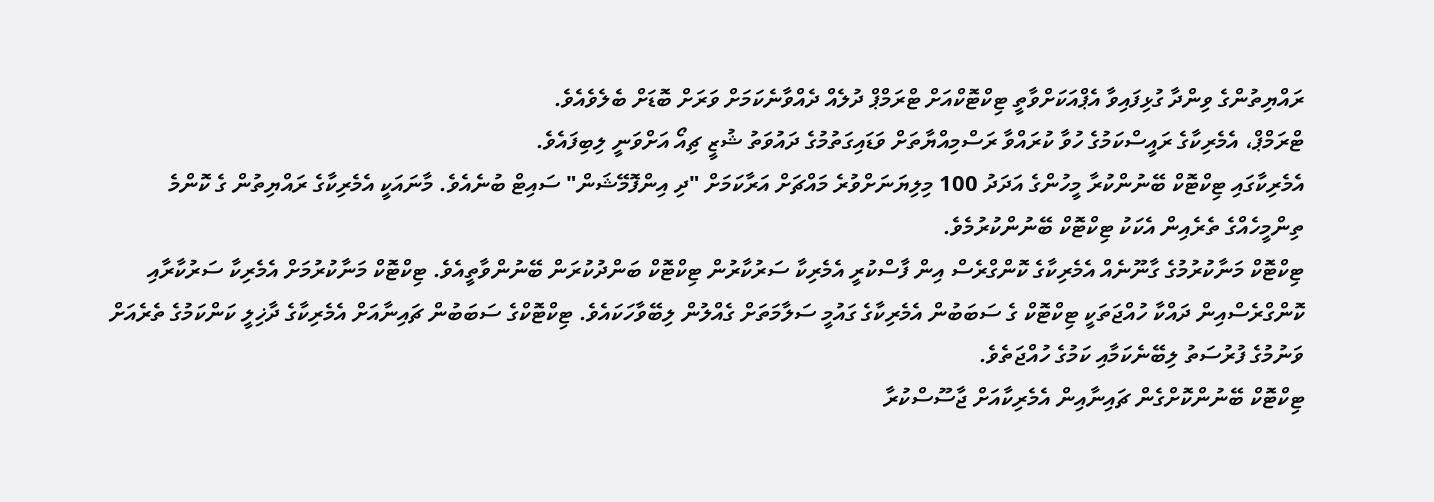ރައްޔިތުންގެ ވިންދާ ގުޅިފައިވާ އެޕްއަކަށްވާތީ ޓިކްޓޮކްއަށް ޓްރަމްޕް ދުލެއް ދެއްވާނެކަމަށް ވަރަށް ބޮޑަށް ބެލެވެއެވެ.
ޓްރަމްޕް، އެމެރިކާގެ ރައީސްކަމުގެ ހުވާ ކުރައްވާ ރަސްމިއްޔާތަށް ވަޑައިގަތުމުގެ ދައުވަތު ޝުޒީ ޗިއޯ އަށްވަނީ ލިބިފައެވެ.
އެމެރިކާގައި ޓިކްޓޮކް ބޭނުންކުރާ މީހުންގެ އަދަދު 100 މިލިޔަނަށްވުރެ މައްޗަށް އަރާކަމަށް "ދި އިންފޮމޭޝަން" ސައިޓް ބުނެއެވެ. މާނައަކީ އެމެރިކާގެ ރައްޔިތުން ގެ ކޮންމެ ތިންމީހެއްގެ ތެރެއިން އެކަކު ޓިކްޓޮކް ބޭނުންކުރުމެވެ.
ޓިކްޓޮކް މަނާކުރުމުގެ ގާނޫނެއް އެމެރިކާގެ ކޮންގްރެސް އިން ފާސްކުރީ އެމެރިކާ ސަރުކާރުން ޓިކްޓޮކް ބަންދުކުރަން ބޭނުންވާތީއެވެ. ޓިކްޓޮކް މަނާކުރުމަށް އެމެރިކާ ސަރުކާރާއި ކޮންގްރެސްއިން ދައްކާ ހުއްޖަތަކީ ޓިކްޓޮކް ގެ ސަބަބުން އެމެރިކާގެ ގައުމީ ސަލާމަތަށް ގެއްލުން ލިބޭވާހަކައެވެ. ޓިކްޓޮކްގެ ސަބަބުން ޗައިނާއަށް އެމެރިކާގެ ދާޚިލީ ކަންކަމުގެ ތެރެއަށް ވަނުމުގެ ފުރުސަތު ލިބޭނެކަމާއި ކަމުގެ ހުއްޖަތެވެ.
ޓިކްޓޮކް ބޭނުންކޮށްގެން ޗައިނާއިން އެމެރިކާއަށް ޖާސޫސްކުރާ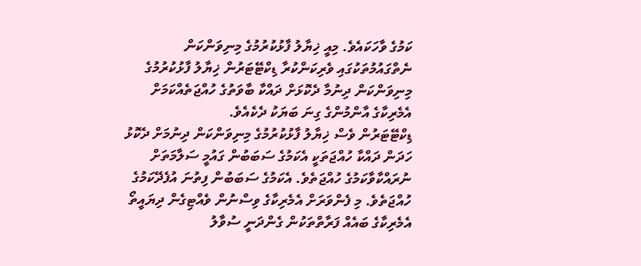ކަމުގެ ވާހަކައެވެ. މިއީ ޚިޔާލު ފާޅުކުރުމުގެ މިނިވަންކަން ނެތްގައުމުތަކުގައި ވެރިކަންކުރާ ޑިކްޓޭޓަރުން ޚިޔާލު ފާޅުކުރުމުގެ މިނިވަންކަން ދިނުމާ ދެކޮޅަށް ދައްކާ ބާވަތުގެ ހުއްޖަތެއްކަމަށް އެމެރިކާގެ އާންމުންގެ ގިނަ ބަޔަކު ދެކެއެވެ.
ޑިކްޓޭޓަރުން ވެސް ޚިޔާލު ފާޅުކުރުމުގެ މިނިވަންކަން ދިނުމަށް ދެކޮޅު ހަދަން ދައްކާ ހުއްޖަތަކީ އެކަމުގެ ސަބަބުން ގައުމީ ސަލާމަތަށް ނުރައްކާވާކަމުގެ ހުއްޖަތެވެ. އެކަމުގެ ސަބަބުން ފިތުނަ އުފެދޭކަމުގެ ހުއްޖަތެވެ. މި ފެންވަރަށް އެމެރިކާގެ ވިސްނުން ވެއްޓިގެން ދިޔައީތޯ އެމެރިކާގެ ބައެއް ފަރާތްތަކުން ގެންދަނީ ސުވާލު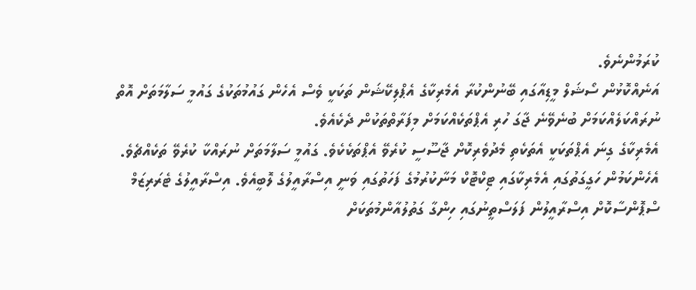ކުރަމުންނެވެ.
އަނެއްކޮޅުން ސޯޝަލް މީޑިއާގައި ބޭނުންކުރާ އެމެރިކާގެ އެޕްލިކޭޝަން ތަކަކީ ވެސް އެހެން ގައުމުތަކުގެ ގައުމީ ސަލާމަތަށް އޮތް ނުރައްކަލެއްކަމަށް ބުނެވޭނެ ޖާގަ ހުރި އެޕްތަކެއްކަމަށް މިފަރާތްތަކުން ދެކެއެވެ.
އެމެރިކާގެ ގިނަ އެޕްތަކަކީ އެތަކެތި މެދުވެރިކޮށް ޖާސޫސީ ކުރެވޭ އެޕްތަކެކެވެ. ގައުމީ ސަލާމަތަށް ނުރައްކާ ކުރެވޭ ތަކެއްޗެވެ. އެހެންކަމުން ހަގީގަތުގައި އެމެރިކާގައި ޓިކްޓޮކް މަނާކުރުމުގެ ފަހަތުގައި ވަނީ އިސްރާއީލުގެ ލޮބީއެވެ. އިސްރާއީލުގެ ޓެރަރިޒަމް ސްޕޮންސާކޮށް އިސްރާއީލުން ފަލަސްތީނުގައި ހިންގާ ގަތުލުއާންމުތަކަށް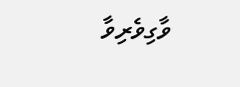ވާގިވެރިވާ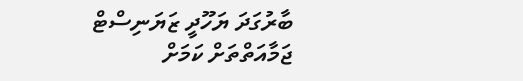ބާރުގަދަ ޔަހޫދީ ޒަޔަނިސްޓް ޖަމާއަތްތަށް ކަމަށް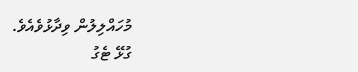މުހައްލިލުން ވިދާޅުވެއެވެ.
ގުޅޭ ޓެގު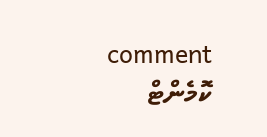comment ކޮމެންޓް